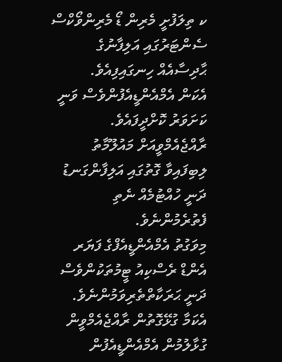ކ ތިލަފުށީ މެރިން ޑޯ މެރިންވޯކްސް ސެންޓަރުގައި އަލިފާނުގެ ޙާދިސާއެއް ހިނގައިފިއެވެ.
އެކަން އެމްއެންޑީއެފުންވެސް ވަނީ ކަށަވަރު ކޮށްދީފައެވެ. ރާއްޖެއެމްވީއަށް މައުލޫމާތު ލިބިފައިވާ ގޮތުގައި އަލިފާންގަނޑު ދަނީ ހުއްޓުމެއް ނެތި ފެތުރެމުންނެވެ.
މިވަގުތު އެމްއެންޑީއެފްގެ ފަޔަރ އެންޑް ރެސްކިއު ޓީމުތަކުންވެސް ދަނީ ޙަރަކާތްތެރިވަމުންނެވެ.
އެކަމާ ގުޅޭގޮތުން ރާއްޖެއެމްވީން ގުޅާލުމުން އެމްއެންޑީއެފުން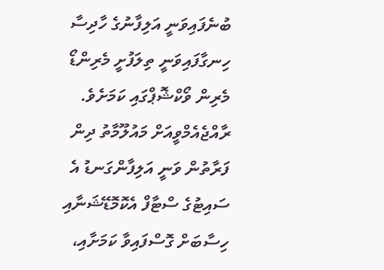ބުނެފައިވަނީ އަލިފާނުގެ ހާދިސާ ހިނގާފައިވަނީ ތިލަފުށީ މެރިންޑޯ މެރިން ވޯކްޝޮޕްގައި ކަމަށެވެ.
ރާއްޖެއެމްވީއަށް މައުލޫމާތު ދިން ފަރާތުން ވަނީ އަލިފާންގަނޑު އެ ސައިޓުގެ ސްޓާފް އެކޮމޮޑޭޝަނާއި ހިސާބަށް ގޮސްފައިވާ ކަމަށާއި،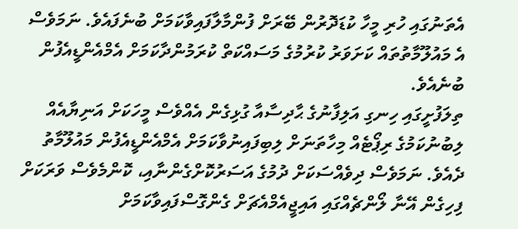އެތަނުގައި ހުރި މީހާ ކުޑަދޮރުން ބޭރަށް ފުންމާލާފައިވާކަމަށް ބުނެފައެވެ. ނަމަވެސް އެ މައުލޫމާތުތައް ކަށަވަރު ކުރުމުގެ މަސައްކަތް ކުރަމުންދާކަމަށް އެމްއެންޑީއެފުން ބުނެއެވެ.
ތިލަފުށީގައި ހިނގި އަލިފާނުގެ ޙާދިސާއާ ގުޅިގެން އެއްވެސް މީހަކަށް އަނިޔާއެއް ލިބުނުކަމުގެ ރިޕޯޓެއް މިހާތަނަށް ލިބިފައިނުވާކަމަށް އެމްއެންޑީއެފުން މައުލޫމާތު ދެއެވެ. ނަމަވެސް ދިވެއްސަކަށް ދުމުގެ އަސަރުކޮށްގެންނާއި، ކޮންމެވެސް ވަރަކަށް ފިހިގެން އޭނާ ލޯންޗެއްގައި އައިޖީއެމްއެޗަށް ގެންގޮސްފައިވާކަމަށް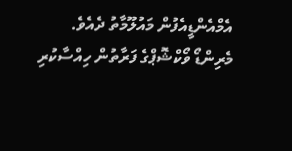އެމްއެންޑީއެފުން މައުލޫމާތު ދެއެވެ.
މެރިންޑޯ ވޯކްޝޮޕްގެ ފަރާތުން ހިއްސާކުރި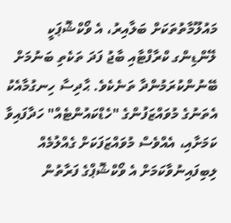މައުލޫމާތުތަކަށް ބަލާއިރު، އެ ވޯކްޝޮޕަކީ ލޭންޑިންގ ކްރާފްޓާއި ބާޖު ފަދަ ތަކެތި ބަނުމަށް ބޭނުންކުރަމުންދާ ތަނެކެވެ. ޙާދިސާ ހިނގުމާއެކު އެތަނުގެ މުވައްޒަފުންގެ "ހެޑްކައުންޓެއް" ހަދާފައިވާ ކަމަށާއި، އެއްވެސް މުވައްޒަފަކަށް ގެއްލުމެއް ލިބިފައިނުވާކަމަށް އެ ވޯކްޝޮޕްގެ ފަރާތުން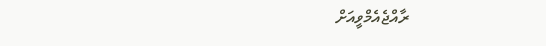ރާއްޖެއެމްވީއަށް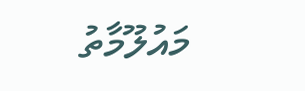މައުލޫމާތު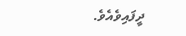ދީފައިވެއެވެ.